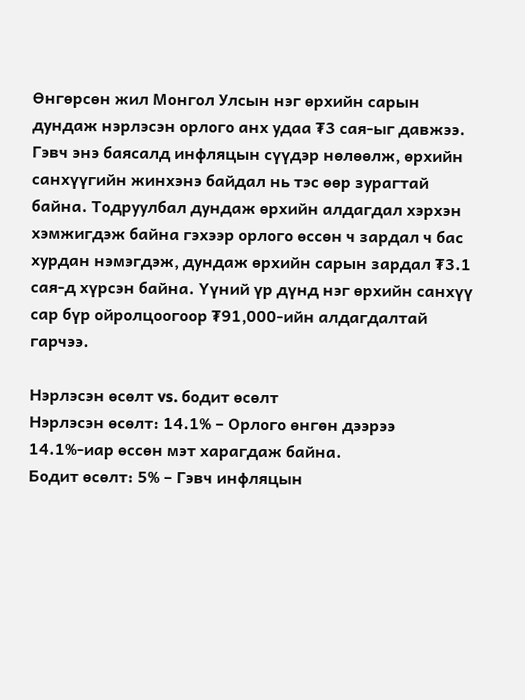Өнгөрсөн жил Монгол Улсын нэг өрхийн сарын дундаж нэрлэсэн орлого анх удаа ₮3 сая-ыг давжээ. Гэвч энэ баясалд инфляцын сүүдэр нөлөөлж, өрхийн санхүүгийн жинхэнэ байдал нь тэс өөр зурагтай байна. Тодруулбал дундаж өрхийн алдагдал хэрхэн хэмжигдэж байна гэхээр орлого өссөн ч зардал ч бас хурдан нэмэгдэж, дундаж өрхийн сарын зардал ₮3.1 сая-д хүрсэн байна. Үүний үр дүнд нэг өрхийн санхүү сар бүр ойролцоогоор ₮91,000-ийн алдагдалтай гарчээ.

Нэрлэсэн өсөлт vs. бодит өсөлт
Нэрлэсэн өсөлт: 14.1% – Орлого өнгөн дээрээ 14.1%-иар өссөн мэт харагдаж байна.
Бодит өсөлт: 5% – Гэвч инфляцын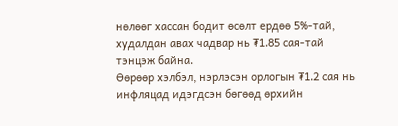нөлөөг хассан бодит өсөлт ердөө 5%-тай, худалдан авах чадвар нь ₮1.85 сая-тай тэнцэж байна.
Өөрөөр хэлбэл, нэрлэсэн орлогын ₮1.2 сая нь инфляцад идэгдсэн бөгөөд өрхийн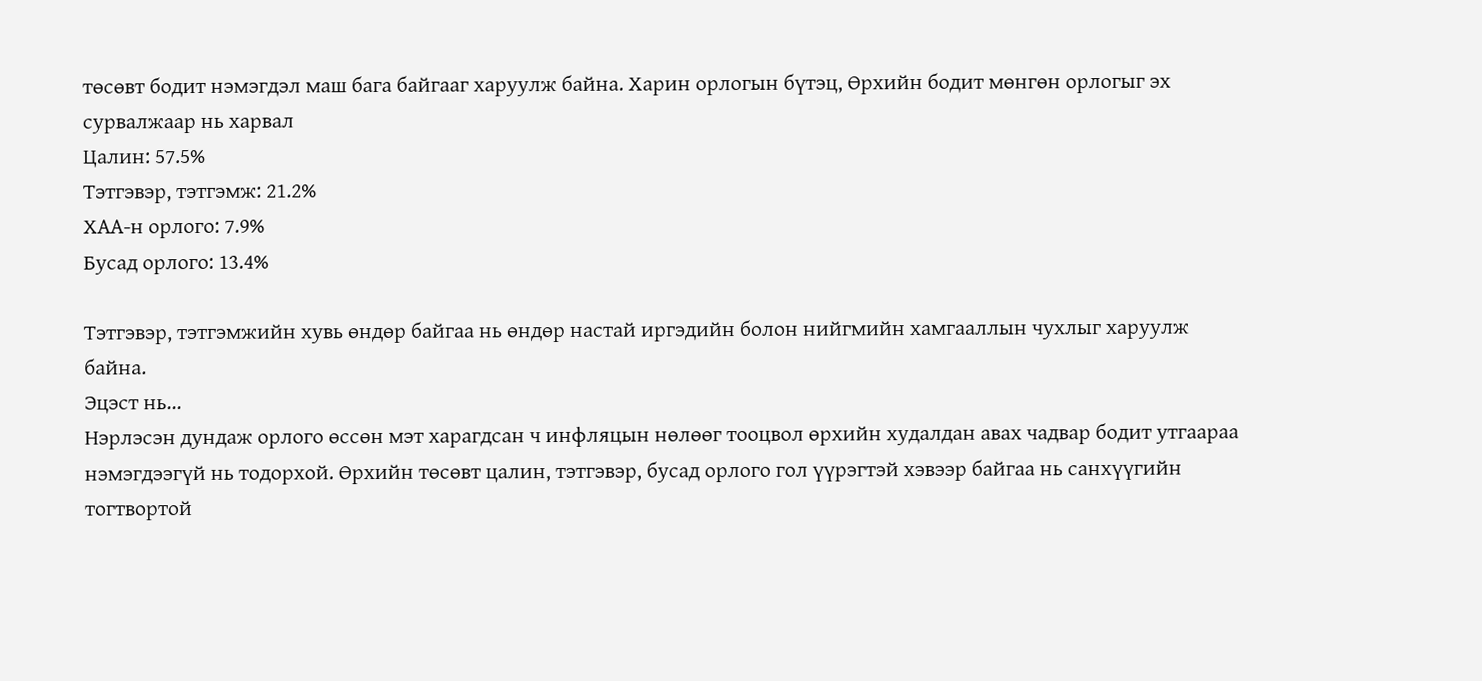төсөвт бодит нэмэгдэл маш бага байгааг харуулж байна. Харин орлогын бүтэц, Өрхийн бодит мөнгөн орлогыг эх сурвалжаар нь харвал
Цалин: 57.5%
Тэтгэвэр, тэтгэмж: 21.2%
ХАА-н орлого: 7.9%
Бусад орлого: 13.4%

Тэтгэвэр, тэтгэмжийн хувь өндөр байгаа нь өндөр настай иргэдийн болон нийгмийн хамгааллын чухлыг харуулж байна.
Эцэст нь...
Нэрлэсэн дундаж орлого өссөн мэт харагдсан ч инфляцын нөлөөг тооцвол өрхийн худалдан авах чадвар бодит утгаараа нэмэгдээгүй нь тодорхой. Өрхийн төсөвт цалин, тэтгэвэр, бусад орлого гол үүрэгтэй хэвээр байгаа нь санхүүгийн тогтвортой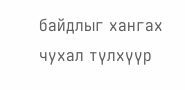байдлыг хангах чухал түлхүүр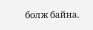болж байна.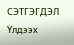СЭТГЭГДЭЛ Үлдээх